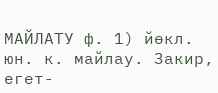МАЙЛАТУ ф. 1) йөкл. юн. к. майлау. Закир, егет-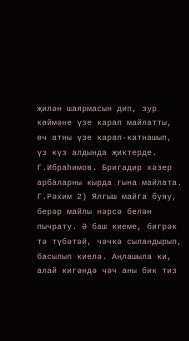җилән шаярмасын дип, зур көймәне үзе карап майлатты, өч атны үзе карап-катнашып, үз күз алдында җиктерде. Г.Ибраһимов. Бригадир хәзер арбаларны кырда гына майлата. Г.Рәхим 2) Ялгыш майга буяу, берәр майлы нәрсә белән пычрату. Ә баш киеме, бигрәк тә түбәтәй, чәчкә сыландырып, басылып киелә. Аңлашыла ки, алай кигәндә чәч аны бик тиз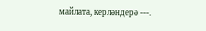майлата, керләндерә ---.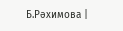Б.Рәхимова |